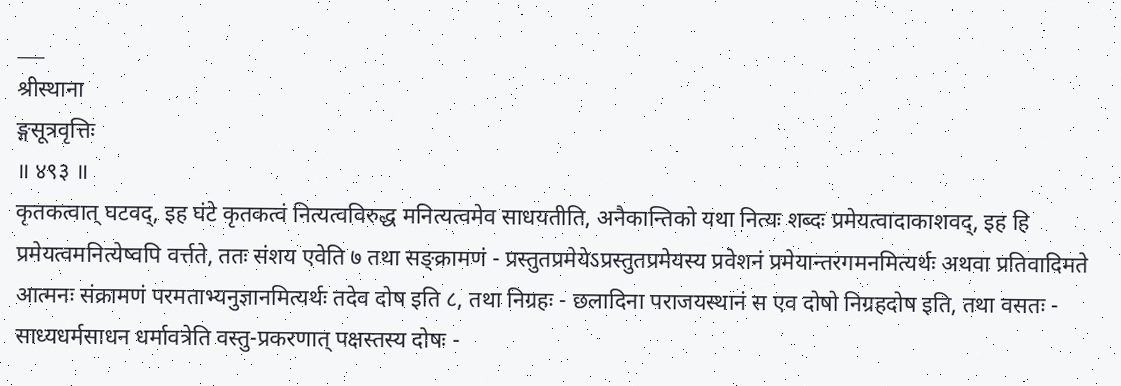___
श्रीस्थाना
ङ्गसूत्रवृत्तिः
॥ ४९३ ॥
कृतकत्वात् घटवद्, इह घंटे कृतकत्वं नित्यत्वविरुद्ध मनित्यत्वमेव साधयतीति, अनैकान्तिको यथा नित्यः शब्दः प्रमेयत्वादाकाशवद्, इह हि प्रमेयत्वमनित्येष्वपि वर्त्तते, ततः संशय एवेति ७ तथा सङ्क्रामणं - प्रस्तुतप्रमेयेऽप्रस्तुतप्रमेयस्य प्रवेशनं प्रमेयान्तरगमनमित्यर्थः अथवा प्रतिवादिमते आत्मनः संक्रामणं परमताभ्यनुज्ञानमित्यर्थः तदेव दोष इति ८, तथा निग्रहः - छलादिना पराजयस्थानं स एव दोषो निग्रहदोष इति, तथा वसतः - साध्यधर्मसाधन धर्मावत्रेति वस्तु-प्रकरणात् पक्षस्तस्य दोषः -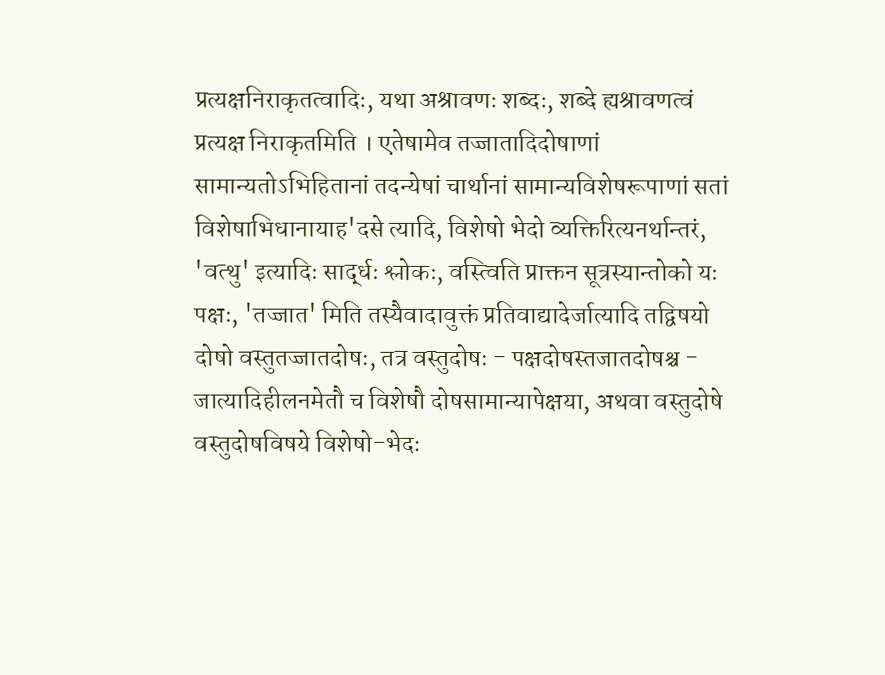प्रत्यक्षनिराकृतत्वादिः, यथा अश्रावणः शब्दः, शब्दे ह्यश्रावणत्वं प्रत्यक्ष निराकृतमिति । एतेषामेव तज्जातादिदोषाणां सामान्यतोऽभिहितानां तदन्येषां चार्थानां सामान्यविशेषरूपाणां सतां विशेषाभिधानायाह'दसे त्यादि, विशेषो भेदो व्यक्तिरित्यनर्थान्तरं, 'वत्थु' इत्यादिः सार्द्धः श्लोकः, वस्त्विति प्राक्तन सूत्रस्यान्तोको यः पक्षः, 'तज्जात' मिति तस्यैवादावुक्तं प्रतिवाद्यादेर्जात्यादि तद्विषयो दोषो वस्तुतज्जातदोषः, तत्र वस्तुदोषः - पक्षदोषस्तजातदोषश्च - जात्यादिहीलनमेतौ च विशेषौ दोषसामान्यापेक्षया, अथवा वस्तुदोषे वस्तुदोषविषये विशेषो-भेदः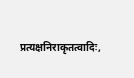प्रत्यक्षनिराकृतत्वादिः,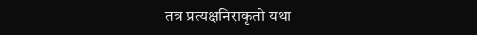तत्र प्रत्यक्षनिराकृतो यथा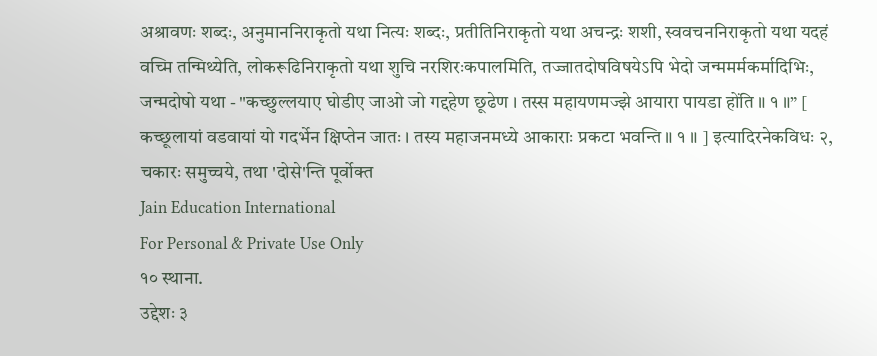अश्रावणः शब्दः, अनुमाननिराकृतो यथा नित्यः शब्दः, प्रतीतिनिराकृतो यथा अचन्द्रः शशी, स्ववचननिराकृतो यथा यदहं वच्मि तन्मिथ्येति, लोकरूढिनिराकृतो यथा शुचि नरशिरःकपालमिति, तज्जातदोषविषयेऽपि भेदो जन्ममर्मकर्मादिभिः, जन्मदोषो यथा - "कच्छुल्लयाए घोडीए जाओ जो गद्दहेण छूढेण । तस्स महायणमज्झे आयारा पायडा होंति ॥ १ ॥” [ कच्छूलायां वडवायां यो गदर्भेन क्षिप्तेन जातः । तस्य महाजनमध्ये आकाराः प्रकटा भवन्ति ॥ १ ॥ ] इत्यादिरनेकविधः २, चकारः समुच्चये, तथा 'दोसे'न्ति पूर्वोक्त
Jain Education International
For Personal & Private Use Only
१० स्थाना.
उद्देशः ३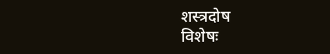शस्त्रदोष
विशेषः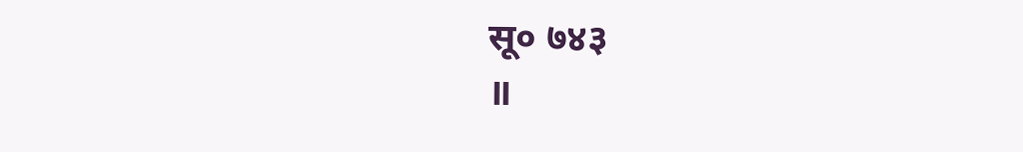सू० ७४३
॥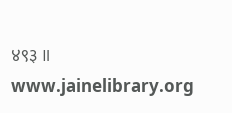४९३ ॥
www.jainelibrary.org